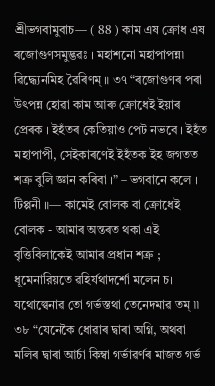শ্রীভগবামুবাচ— ( 88 ) কাম এষ ক্রোধ এষ ৰজোগুণসমুদ্ভৱঃ । মহাশনো মহাপাপন্ন৷ ৱিদ্ধ্যেনমিহ ৱৈৰিণম্ ॥ ৩৭ “ৰজোগুণৰ পৰা উৎপন্ন হোৱা কাম আৰু ক্রোধেই ইয়াৰ প্ৰেৰক । ইহঁতৰ কেতিয়াও পেট নভবে । ইহঁত মহাপাপী, সেইকাৰণেই ইহঁতক ইহ জগতত শত্রু বুলি জ্ঞান কৰিবা ।” – ভগবানে কলে । টিপ্পনী ॥— কামেই বোলক বা ক্রোধেই বোলক - আমাৰ অন্তৰত থকা এই বৃত্তিবিলাকেই আমাৰ প্ৰধান শত্ৰু ; ধূমেনারিয়তে ৱহিৰ্যথাদর্শো মলেন চ। যথোল্বেনাৱ তো গৰ্ভস্তথা তেনেদমাৱ তম্ ৷৷ ৩৮ “যেনেকৈ ধোৱাৰ দ্বাৰা অগ্নি, অথবা মলিৰ দ্বাৰা আৰ্চা কিম্বা গৰ্ভাৱৰ্ণৰ মাজত গৰ্ভ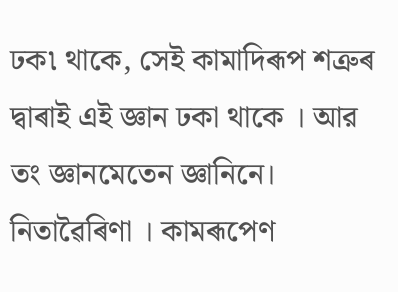ঢক৷ থাকে, সেই কামাদিৰূপ শত্ৰুৰ দ্বাৰাই এই জ্ঞান ঢকা থাকে । আর তং জ্ঞানমেতেন জ্ঞানিনে। নিতাৱৈৰিণা । কামৰূপেণ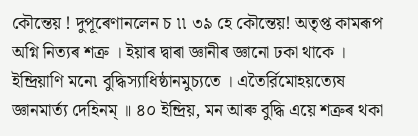কৌন্তেয় ! দুপূৰেণানলেন চ ৷৷ ৩৯ হে কৌন্তেয়! অতৃপ্ত কামৰূপ অগ্নি নিত্যৰ শত্ৰু । ইয়াৰ দ্বাৰা জ্ঞানীৰ জ্ঞানো ঢকা থাকে । ইন্দ্ৰিয়াণি মনে৷ বুদ্ধিস্যাধিষ্ঠানমুচ্যতে । এতৈর্রিমোহয়ত্যেষ জ্ঞানমার্ত্য দেহিনম্ ॥ ৪০ ইন্দ্রিয়, মন আৰু বুদ্ধি এয়ে শত্ৰুৰ থকা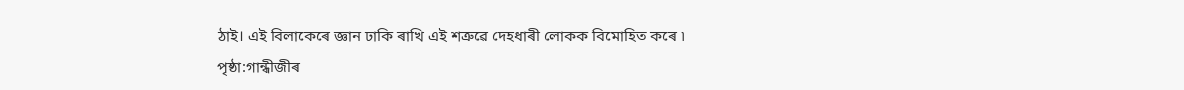ঠাই। এই বিলাকেৰে জ্ঞান ঢাকি ৰাখি এই শত্ৰুৱে দেহধাৰী লোকক বিমোহিত কৰে ৷
পৃষ্ঠা:গান্ধীজীৰ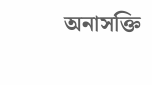অনাসক্তি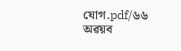যোগ.pdf/৬৬
অৱয়ব